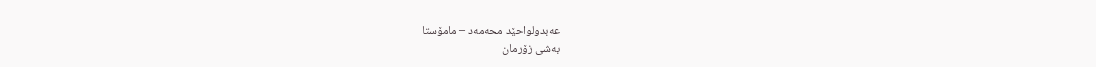عەبدولواحێد محەمەد – مامۆستا
بەشی زۆرمان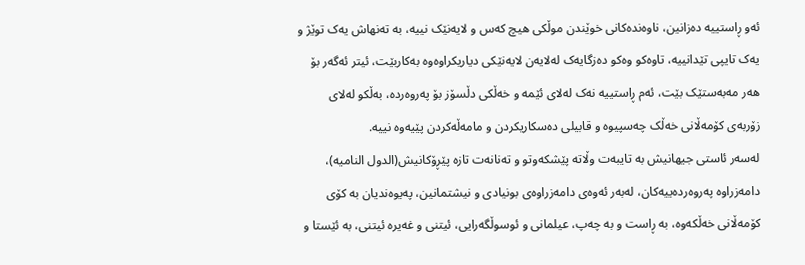ئەو ڕاستییە دەزانین، ناوەندەکانی خوێندن موڵکی هیچ کەس و لایەنێک نییە، بە تەنهاش یەک توێژ و یەک تایپی تێدانییە، تاوەکو وەکو دەزگایەک لەلایەن لایەنێکی دیاریکراوەوە بەکاربێت، ئیتر ئەگەر بۆ هەر مەبەستێک بێت، ئەم ڕاستییە نەک لەلای ئێمە و خەڵکی دڵسۆز بۆ پەروەردە، بەڵکو لەلای زۆربەی کۆمەڵانی خەڵک چەسپیوە و قابیلی دەسکاریکردن و مامەڵەکردن پێیەوە نییە.
لەسەر ئاستی جیهانیش بە تایبەت وڵاتە پێشکەوتو و تەنانەت تازە پێڕۆکانیش(الدول النامیە)، دامەزراوە پەروەردەییەکان، لەبەر ئەوەی دامەزراوەی بونیادی و نیشتمانین، پەیوەندیان بە کۆی کۆمەڵانی خەڵکەوە، بە ڕاست و بە چەپ، عیلمانی و ئوسوڵگەرایی، ئیتنی و غەیرە ئیتنی، بە ئێستا و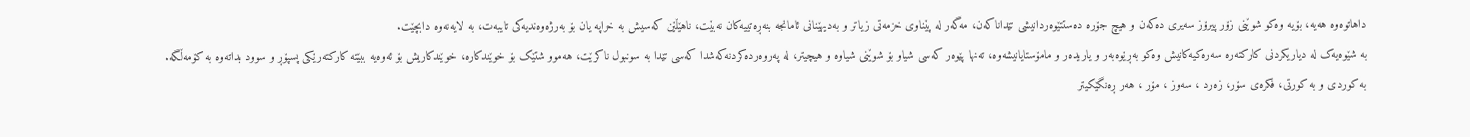داهاتوەوە هەیە، بۆیە وەکو شوێنی زۆر پیرۆز سەیری دەکەن و هیچ جۆرە دەستتێوەردانیشی تێداناکەن، مەگەر لە پێناوی خزمەتی زیاتر و بەدیهێنانی ئامانجە بنەڕەتییەکان نەبێت، ناهێڵێن کەسیش بە خراپە یان بۆ بەرژەوەندیەکی تایبەت، بە لایەنەوە دابچێت.
بە شێوەیەک لە دیاریکردنی کارکتەرە سەرەکیەکانیش وەکو بەڕێوەبەر و یاریدەر و مامۆستایانیشەوە، تەنها پێوەر کەسی شیاو بۆ شوێنی شیاوە و هیچیتر، لە پەروەردەکردنەکەشدا کەسی تێدا بە سونبول ناکرێت، هەموو شتێک بۆ خوێندکارە، خوێندکاریش بۆ ئەوەیە ببێتە کارکتەرێکی پسپۆڕ و سوود بداتەوە بە کۆمەڵگە.
بە کوردی و بە کورتی، فکرەی سۆر، زەرد ، سەوز ، مۆر ، هەر ڕەنگێکیتر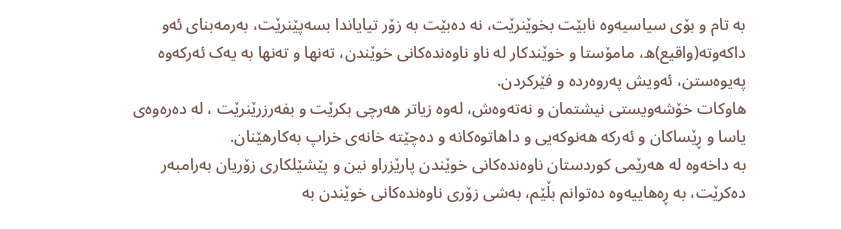بە تام و بۆی سیاسیەوە نابێت بخوێنرێت، نە دەبێت بە زۆر تیایاندا بسەپێنرێت، بەرمەبنای ئەو داکەوتە(واقیع)ه، مامۆستا و خوێندکار لە ناو ناوەندەکانی خوێندن، تەنها و تەنها بە یەک ئەرکەوە پەیوەستن، ئەویش پەروەردە و فێرکردن.
هاوکات خۆشەویستی نیشتمان و نەتەوەش، لەوە زیاتر هەرچی بکرێت و بفەرزرێنرێت ، لە دەرەوەی یاسا و ڕێساکان و ئەرکە هەنوکەیی و داهاتوەکانە و دەچێتە خانەی خراپ بەکارهێنان.
بە داخەوە لە هەرێمی کوردستان ناوەندەکانی خوێندن پارێزراو نین و پێشێلکاری زۆریان بەرامبەر دەکرێت، بە ڕەهاییەوە دەتوانم بڵێم، بەشی زۆری ناوەندەکانی خوێندن بە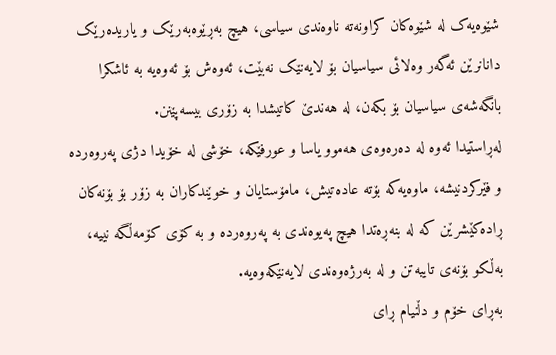شێوەیەک لە شێوەکان کراونەتە ناوەندی سیاسی، هیچ بەڕێوەبەرێک و یاریدەرێک دانانرێن ئەگەر وەلائی سیاسیان بۆ لایەنێک نەبێت، ئەوەش بۆ ئەوەیە بە ئاشکرا بانگەشەی سیاسیان بۆ بکەن، لە هەندێ کاتیشدا بە زۆری بیسەپێنن.
لەڕاستیدا ئەوە لە دەرەوەی هەموو یاسا و عورفێکە، خۆشی لە خۆیدا دژی پەروەردە و فێرکردنیشە، ماوەیەکە بۆتە عادەتیش، مامۆستایان و خوێندکاران بە زۆر بۆ بۆنەکان ڕادەکێشرێن کە لە بنەڕەتدا هیچ پەیوەندی بە پەروەردە و بە کۆی کۆمەڵگە نییە، بەڵکو بۆنەی تایبەتن و لە بەرژەوەندی لایەنێکەوەیە.
بەڕای خۆم و دڵنیام ڕای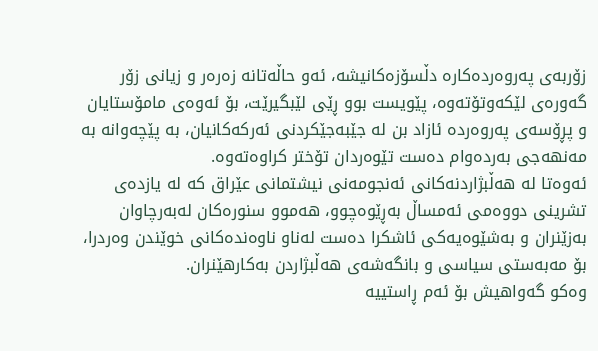زۆربەی پەروەردەکارە دڵسۆزەکانیشە، ئەو حاڵەتانە زەرەر و زیانی زۆر گەورەی لێکەوتۆتەوە، پێویست بوو ڕێی لێبگیرێت، بۆ ئەوەی مامۆستایان و پڕۆسەی پەروەردە ئازاد بن لە جێبەجێکردنی ئەرکەکانیان، بە پێچەوانە بە مەنهەجی بەردەوام دەست تێوەردان تۆختر کراوەتەوە.
ئەوەتا لە هەڵبژاردنەکانی ئەنجومەنی نیشتمانی عێراق کە لە یازدەی تشرینی دووەمی ئەمساڵ بەڕێوەچوو، هەموو سنورەکان لەبەرچاوان بەزێنران و بەشێوەیەکی ئاشکرا دەست لەناو ناوەندەکانی خوێندن وەردرا، بۆ مەبەستی سیاسی و بانگەشەی هەڵبژاردن بەکارهێنران.
وەکو گەواهیش بۆ ئەم ڕاستییە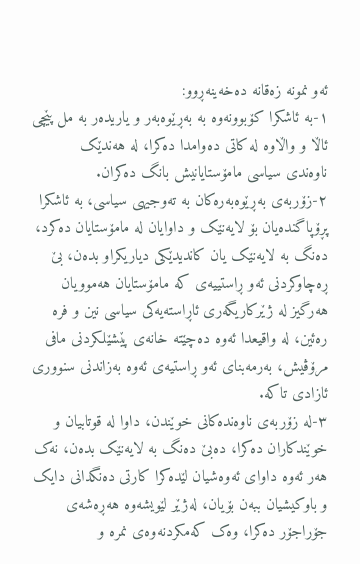ئەو نمونە زەقانە دەخەینەڕوو:
١-بە ئاشکرا کۆبوونەوە بە بەڕێوەبەر و یاریدەر بە مل پێچی ئاڵا و واڵاوە لە کاتی دەوامدا دەکرا، لە هەندێک ناوەندی سیاسی مامۆستایانیش بانگ دەکران.
٢-زۆربەی بەڕێوەبەرەکان بە تەوجیهی سیاسی، بە ئاشکرا پڕۆپاگندەیان بۆ لایەنێک و داوایان لە مامۆستایان دەکرد، دەنگ بە لایەنێک یان کاندیدێکی دیاریکراو بدەن، بێ ڕەچاوکردنی ئەو ڕاستییەی کە مامۆستایان هەموویان هەرگیز لە ژێرکاریگەری ئاڕاستەیەکی سیاسی نین و فرە رەئین، لە واقیعدا ئەوە دەچێتە خانەی پێشێلکردنی مافی مرۆڤیش، بەرمەبنای ئەو ڕاستیەی ئەوە بەزاندنی سنووری ئازادی تاکە.
٣-لە زۆربەی ناوەندەکانی خوێندن، داوا لە قوتابیان و خوێندکاران دەکرا، دەبێ دەنگ بە لایەنێک بدەن، نەک هەر ئەوە داوای ئەوەشیان لێدەکرا کارتی دەنگدانی دایک و باوکیشیان ببەن بۆیان، لەژێر لێویشەوە هەڕەشەی جۆراجۆر دەکرا، وەک کەمکردنەوەی نمرە و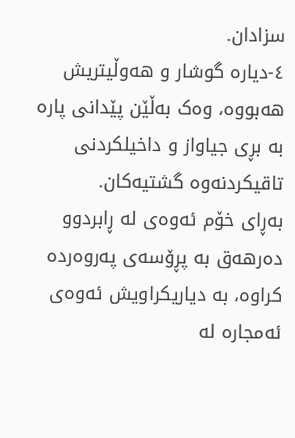سزادان.
٤-دیارە گوشار و هەوڵیتریش هەبووە، وەک بەڵێن پێدانی پارە بە بڕی جیاواز و داخیلکردنی تاقیکردنەوە گشتیەکان.
بەڕای خۆم ئەوەی لە ڕابردوو دەرهەق بە پڕۆسەی پەروەردە کراوە، بە دیاریکراویش ئەوەی ئەمجاره لە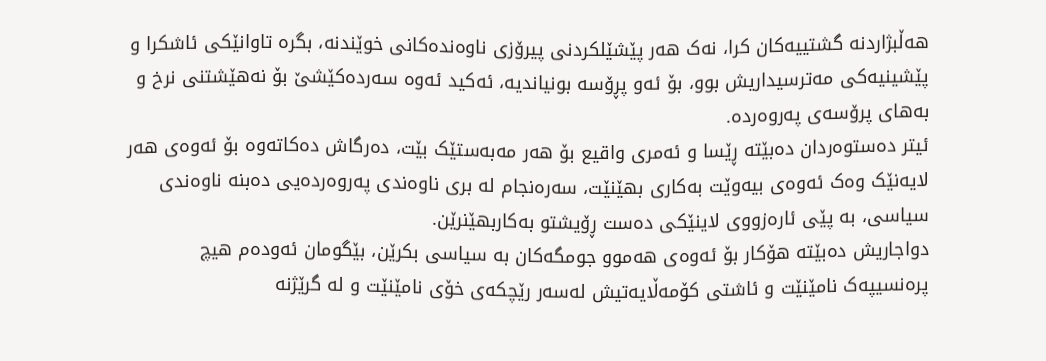هەڵبژاردنە گشتییەکان کرا، نەک هەر پێشێلکردنی پیرۆزی ناوەندەکانی خوێندنە، بگرە تاوانێکی ئاشکرا و پێشینیەکی مەترسیداریش بوو، بۆ ئەو پڕۆسە بونیاندیە، ئەکید ئەوە سەردەکێشێ بۆ نەهێشتنی نرخ و بەهای پرۆسەی پەروەردە.
ئیتر دەستوەردان دەبێتە ڕێسا و ئەمری واقیع بۆ هەر مەبەستێک بێت، دەرگاش دەکاتەوە بۆ ئەوەی هەر لایەنێک وەک ئەوەی بیەوێت بەکاری بهێنێت، سەرەنجام لە بری ناوەندی پەروەردەیی دەبنە ناوەندی سیاسی، بە پێی ئارەزووی لاینێکی دەست ڕۆیشتو بەکاربهێنرێن.
دواجاریش دەبێتە هۆکار بۆ ئەوەی هەموو جومگەکان بە سیاسی بکرێن، بێگومان ئەودەم هیچ پرەنسیپەک نامێنێت و ئاشتی کۆمەڵایەتیش لەسەر رێچکەی خۆی نامێنێت و لە گرێژنە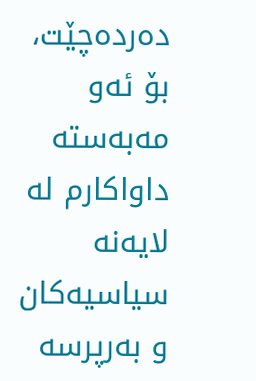دەردەچێت، بۆ ئەو مەبەستە داواکارم لە لایەنە سیاسیەکان و بەرپرسە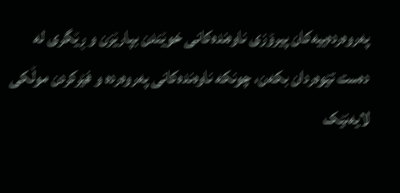پەروەردەییەکان پیرۆزی ناوەندەکانی خوێندن بپارێزن و ڕێگری لە دەست تێوەردان بکەن، چونکە ناوەندەکانی پەروەردە و فێرکردن موڵکی لایەنێک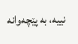نییە، بە پێچەوانە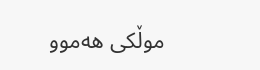موڵکی هەموو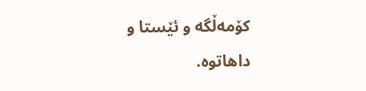کۆمەڵگە و ئێستا و داهاتوە.